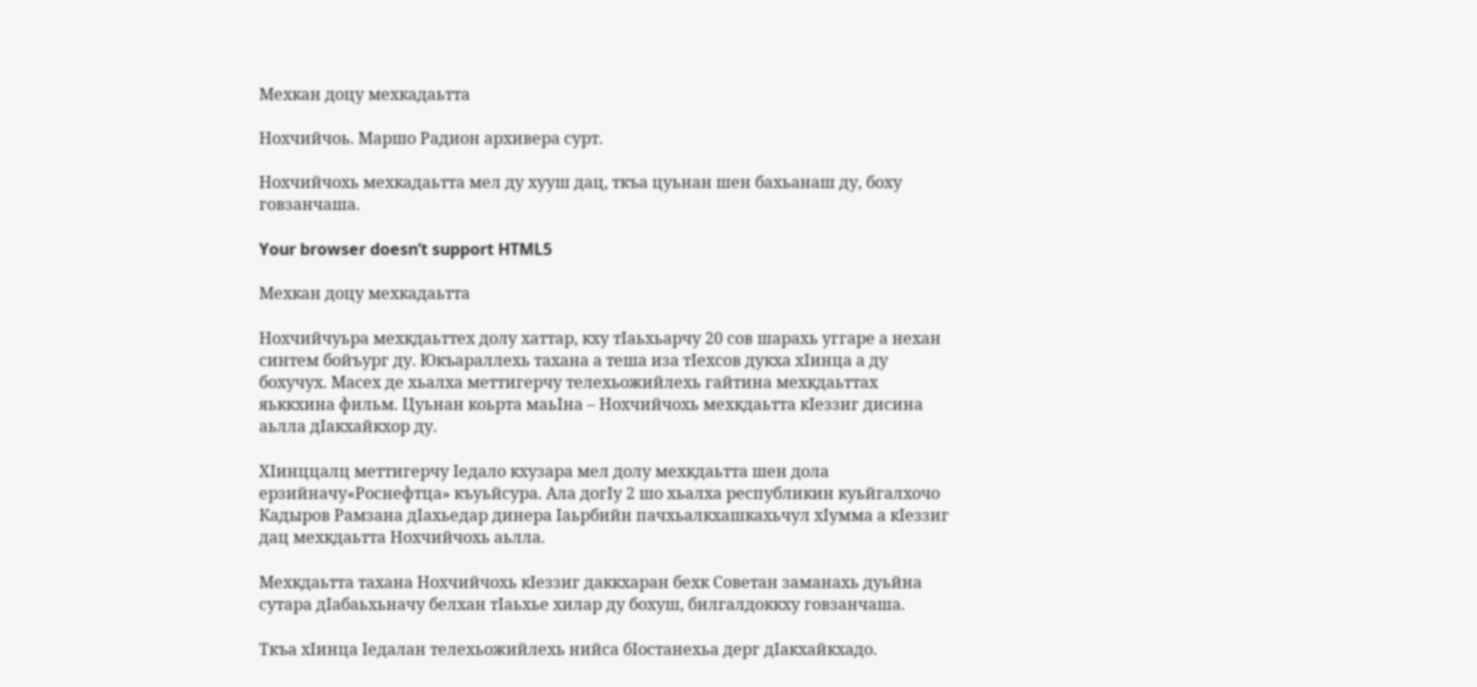Мехкан доцу мехкадаьтта

Нохчийчоь. Маршо Радион архивера сурт.

Нохчийчохь мехкадаьтта мел ду хууш дац, ткъа цуьнан шен бахьанаш ду, боху говзанчаша.

Your browser doesn’t support HTML5

Мехкан доцу мехкадаьтта

Нохчийчуьра мехкдаьттех долу хаттар, кху тIаьхьарчу 20 сов шарахь уггаре а нехан синтем бойъург ду. Юкъараллехь тахана а теша иза тIехсов дукха хIинца а ду бохучух. Масех де хьалха меттигерчу телехьожийлехь гайтина мехкдаьттах яьккхина фильм. Цуьнан коьрта маьIна – Нохчийчохь мехкдаьтта кIеззиг дисина аьлла дIакхайкхор ду.

ХIинццалц меттигерчу Iедало кхузара мел долу мехкдаьтта шен дола ерзийначу«Роснефтца» къуьйсура. Ала догIу 2 шо хьалха республикин куьйгалхочо Кадыров Рамзана дIахьедар динера Iаьрбийн пачхьалкхашкахьчул хIумма а кIеззиг дац мехкдаьтта Нохчийчохь аьлла.

Мехкдаьтта тахана Нохчийчохь кIеззиг даккхаран бехк Советан заманахь дуьйна сутара дIабаьхьначу белхан тIаьхье хилар ду бохуш, билгалдоккху говзанчаша.

Ткъа хIинца Iедалан телехьожийлехь нийса бIостанехьа дерг дIакхайкхадо.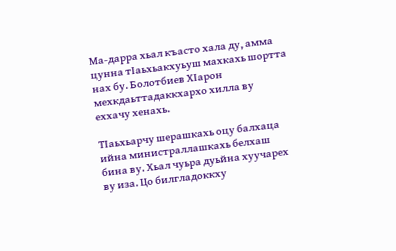Ма-дарра хьал къасто хала ду, амма цунна тIаьхьакхуьуш махкахь шортта нах бу. Болотбиев ХIарон мехкдаьттадаккхархо хилла ву еххачу хенахь.

ТIаьхьарчу шерашкахь оцу балхаца ийна министраллашкахь белхаш бина ву. Хьал чуьра дуьйна хуучарех ву иза. Цо билгладоккху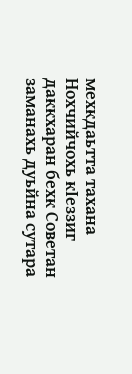мехкдаьтта тахана Нохчийчохь кIеззиг даккхаран бехк Советан заманахь дуьйна сутара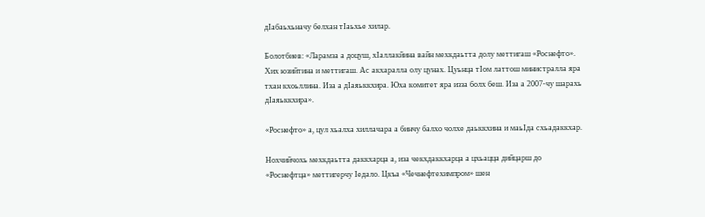дIабаьхьначу белхан тIаьхье хилар.

Болотбиев: «Ларамза а доцуш, хIаллакйина вайн мехкдаьтта долу меттигаш «Роснефто». Хих юзийтина и меттигаш. Ас акхаралла олу цунах. Цуьнца тIом латтош министралла яра тхан кхоьллина. Иза а дIаяьккхира. Юха комитет яра изза болх беш. Иза а 2007-чу шарахь дIаяьккхира».

«Роснефто» а, цул хьалха хиллачара а бинчу балхо чолхе даьккхина и маьIда схьадаккхар.

Нохчийчохь мехкдаьтта даккхарца а, иза чекхдаккхарца а цхьацца дийцарш до «Роснефтца» меттигерчу Iедало. Цкъа «Чечнефтехимпром» шен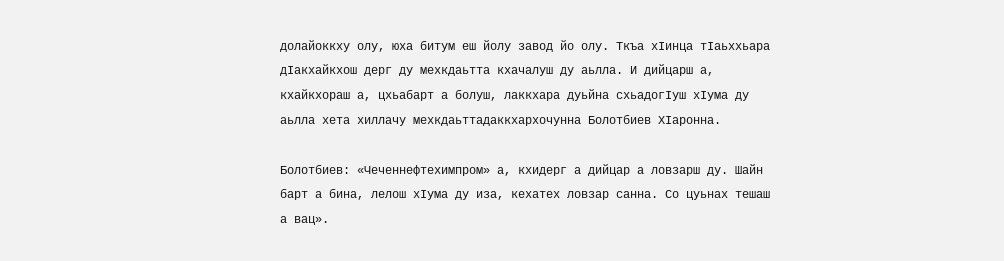долайоккху олу, юха битум еш йолу завод йо олу. Ткъа хIинца тIаьххьара дIакхайкхош дерг ду мехкдаьтта кхачалуш ду аьлла. И дийцарш а, кхайкхораш а, цхьабарт а болуш, лаккхара дуьйна схьадогIуш хIума ду аьлла хета хиллачу мехкдаьттадаккхархочунна Болотбиев ХIаронна.

Болотбиев: «Чеченнефтехимпром» а, кхидерг а дийцар а ловзарш ду. Шайн барт а бина, лелош хIума ду иза, кехатех ловзар санна. Со цуьнах тешаш а вац».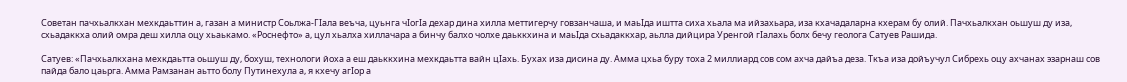Советан пачхьалкхан мехкдаьттин а, газан а министр Соьлжа-ГIала веъча, цуьнга чIогIа дехар дина хилла меттигерчу говзанчаша, и маьIда иштта сиха хьала ма ийзахьара, иза кхачадаларна кхерам бу олий. Пачхьалкхан оьшуш ду иза, схьадаккха олий омра деш хилла оцу хьаькамо. «Роснефто» а, цул хьалха хиллачара а бинчу балхо чолхе даьккхина и маьIда схьадаккхар, аьлла дийцира Уренгой гIалахь болх бечу геолога Сатуев Рашида.

Сатуев: «Пачхьалкхана мехкдаьтта оьшуш ду, бохуш, технологи йоха а еш даьккхина мехкдаьтта вайн цIахь. Бухах иза дисина ду. Амма цхьа буру тоха 2 миллиард сов сом ахча дайъа деза. Ткъа иза дойъучул Сибрехь оцу ахчанах эзарнаш сов пайда бало цаьрга. Амма Рамзанан аьтто болу Путинехула а, я кхечу агIор а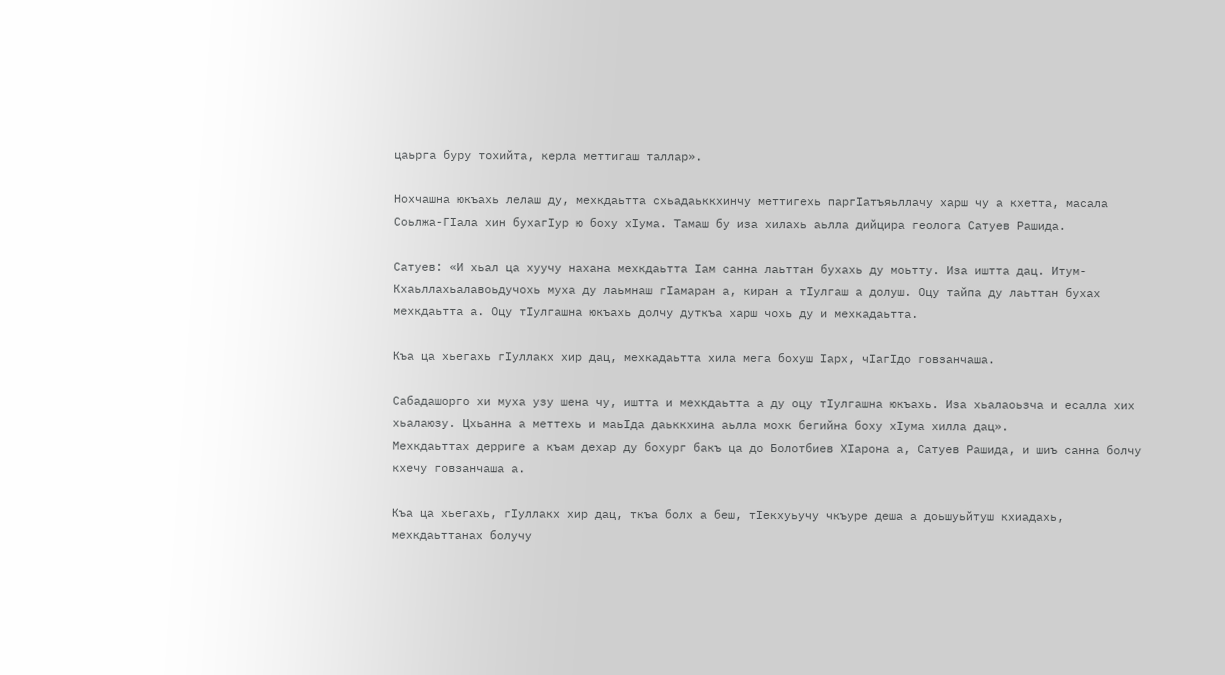цаьрга буру тохийта, керла меттигаш таллар».

Нохчашна юкъахь лелаш ду, мехкдаьтта схьадаьккхинчу меттигехь паргIатъяьллачу харш чу а кхетта, масала Соьлжа-ГIала хин бухагIур ю боху хIума. Тамаш бу иза хилахь аьлла дийцира геолога Сатуев Рашида.

Сатуев: «И хьал ца хуучу нахана мехкдаьтта Iам санна лаьттан бухахь ду моьтту. Иза иштта дац. Итум-Кхаьллахьалавоьдучохь муха ду лаьмнаш гIамаран а, киран а тIулгаш а долуш. Оцу тайпа ду лаьттан бухах мехкдаьтта а. Оцу тIулгашна юкъахь долчу дуткъа харш чохь ду и мехкадаьтта.

Къа ца хьегахь гIуллакх хир дац, мехкадаьтта хила мега бохуш Iарх, чIагIдо говзанчаша.

Сабадашорго хи муха узу шена чу, иштта и мехкдаьтта а ду оцу тIулгашна юкъахь. Иза хьалаоьзча и есалла хих хьалаюзу. Цхьанна а меттехь и маьIда даьккхина аьлла мохк бегийна боху хIума хилла дац».
Мехкдаьттах дерриге а къам дехар ду бохург бакъ ца до Болотбиев ХIарона а, Сатуев Рашида, и шиъ санна болчу кхечу говзанчаша а.

Къа ца хьегахь, гIуллакх хир дац, ткъа болх а беш, тIекхуьучу чкъуре деша а доьшуьйтуш кхиадахь, мехкдаьттанах болучу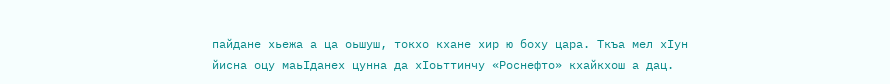пайдане хьежа а ца оьшуш, токхо кхане хир ю боху цара. Ткъа мел хIун йисна оцу маьIданех цунна да хIоьттинчу «Роснефто» кхайкхош а дац.